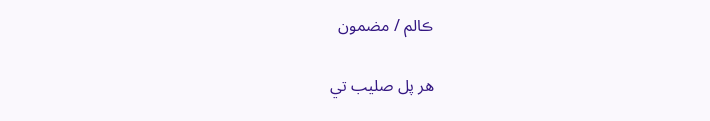ڪالم / مضمون

هر پل صليب تي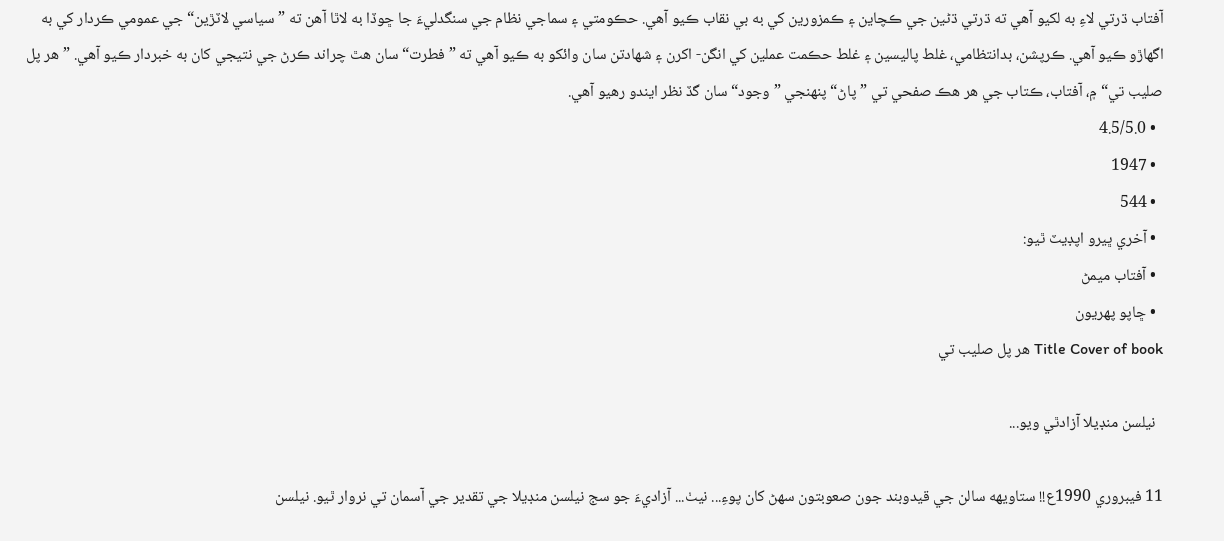آفتاب ڌرتي لاءِ به لکيو آهي ته ڌرتي ڌڻين جي ڪچاين ۽ ڪمزورين کي به بي نقاب ڪيو آهي. حڪومتي ۽ سماجي نظام جي سنگدليءَ جا ڇوڏا به لاٿا آهن ته ”سياسي لاٽڙين“ جي عمومي ڪردار کي به اگهاڙو ڪيو آهي. ڪرپشن، بدانتظامي، غلط پاليسين ۽ غلط حڪمت عملين کي انگن- اکرن ۽ شهادتن سان وائکو به ڪيو آهي ته ”فطرت“ سان هٿ چراند ڪرڻ جي نتيجي کان به خبردار ڪيو آهي. ”هر پل صليب تي“ ۾، آفتاب، ڪتاب جي هر هڪ صفحي تي ”پاڻ“ پنهنجي ”وجود“ سان گڏ نظر ايندو رهيو آهي.
  • 4.5/5.0
  • 1947
  • 544
  • آخري ڀيرو اپڊيٽ ٿيو:
  • آفتاب ميمڻ
  • ڇاپو پھريون
Title Cover of book هر پل صليب تي

  نيلسن منڊيلا آزادٿي ويو...

11 فيبروري 1990ع!! ستاويهه سالن جي قيدوبند جون صعوبتون سهڻ کان پوءِ... نيٺ... آزاديءَ جو سج نيلسن منڊيلا جي تقدير جي آسمان تي نروار ٿيو. نيلسن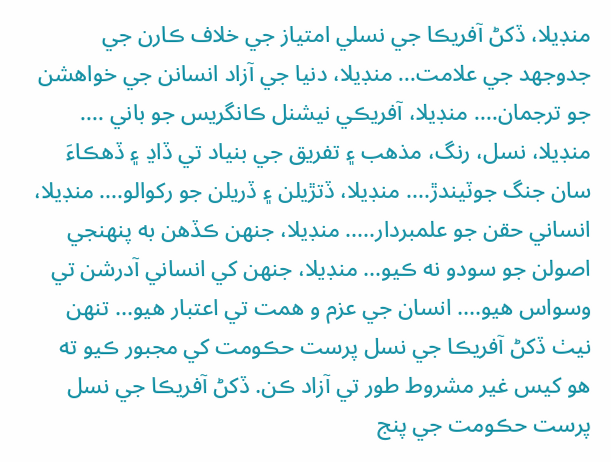منڊيلا، ڏکڻ آفريڪا جي نسلي امتياز جي خلاف ڪارن جي جدوجهد جي علامت... منڊيلا، دنيا جي آزاد انسانن جي خواهشن جو ترجمان.... منڊيلا، آفريڪي نيشنل ڪانگريس جو باني .... منڊيلا، نسل، رنگ، مذهب ۽ تفريق جي بنياد تي ڏاڍ ۽ ڏهڪاءَ سان جنگ جوٽيندڙ.... منڊيلا، ڏتڙيلن ۽ ڏريلن جو رکوالو.... منڊيلا، انساني حقن جو علمبردار..... منڊيلا، جنهن ڪڏهن به پنهنجي اصولن جو سودو نه ڪيو... منڊيلا، جنهن کي انساني آدرشن تي وسواس هيو.... انسان جي عزم و همت تي اعتبار هيو... تنهن نيٺ ڏکڻ آفريڪا جي نسل پرست حڪومت کي مجبور ڪيو ته هو کيس غير مشروط طور تي آزاد ڪن. ڏکڻ آفريڪا جي نسل پرست حڪومت جي پنج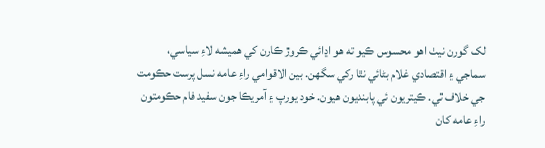لک گورن نيٺ اهو محسوس ڪيو ته هو اڍائي ڪروڙ ڪارن کي هميشه لاءِ سياسي، سماجي ۽ اقتصادي غلام بڻائي نٿا رکي سگهن. بين الاقوامي راءِ عامه نسل پرست حڪومت جي خلاف ٿي. ڪيتريون ئي پابنديون هيون. خود يورپ ۽ آمريڪا جون سفيد فام حڪومتون راءِ عامه کان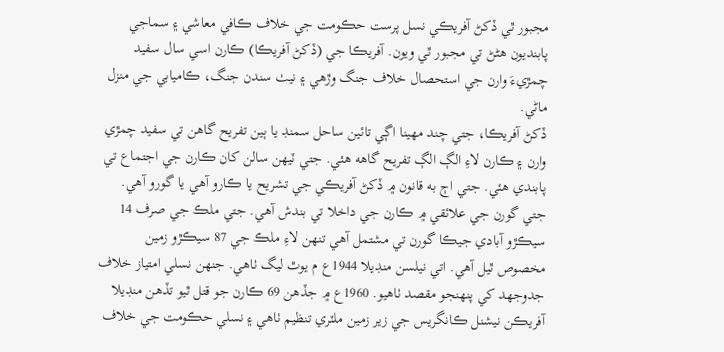مجبور ٿي ڏکڻ آفريڪي نسل پرست حڪومت جي خلاف ڪافي معاشي ۽ سماجي پابنديون هڻڻ تي مجبور ٿي ويون. آفريڪا جي (ڏکڻ آفريڪا) ڪارن اسي سال سفيد چمڙيءَ وارن جي استحصال خلاف جنگ وڙهي ۽ نيٺ سندن جنگ، ڪاميابي جي منزل ماڻي.
ڏکڻ آفريڪا، جتي چند مهينا اڳي تائين ساحل سمنڊ يا ٻين تفريح گاهن تي سفيد چمڙي وارن ۽ ڪارن لاءِ الڳ الڳ تفريح گاهه هئي. جتي ٽيهن سالن کان ڪارن جي اجتماع تي پابندي هئي. جتي اڄ به قانون ۾ ڏکڻ آفريڪي جي تشريح يا ڪارو آهي يا گورو آهي. جتي گورن جي علائقي ۾ ڪارن جي داخلا تي بندش آهي. جتي ملڪ جي صرف 14 سيڪڙو آبادي جيڪا گورن تي مشتمل آهي تنهن لاءِ ملڪ جي 87 سيڪڙو زمين مخصوص ٿيل آهي. اتي نيلسن منڊيلا 1944ع م يوٿ ليگ ٺاهي. جنهن نسلي امتياز خلاف جدوجهد کي پنهنجو مقصد ٺاهيو. 1960ع ۾ جڏهن 69 ڪارن جو قتل ٿيو تڏهن منڊيلا آفريڪن نيشنل ڪانگريس جي زير زمين ملٽري تنظيم ٺاهي ۽ نسلي حڪومت جي خلاف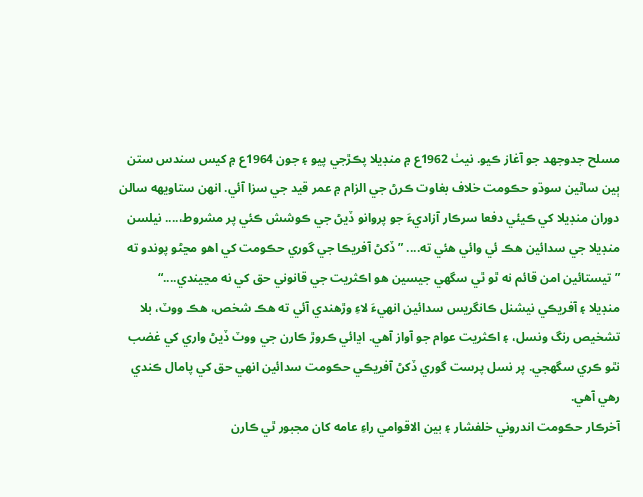مسلح جدوجهد جو آغاز ڪيو. نيٺ 1962ع ۾ منڊيلا پڪڙجي پيو ۽ جون 1964ع ۾ کيس سندس ستن ٻين ساٿين سوڌو حڪومت خلاف بغاوت ڪرڻ جي الزام ۾ عمر قيد جي سزا آئي. انهن ستاويهه سالن دوران منڊيلا کي ڪيئي دفعا سرڪار آزاديءَ جو پروانو ڏيڻ جي ڪوشش ڪئي پر مشروط،.... نيلسن منڊيلا جي سدائين هڪ ئي وائي هئي ته.... ”ڏکڻ آفريڪا جي گوري حڪومت کي اهو مڃڻو پوندو ته ”تيستائين امن قائم نه ٿو ٿي سگهي جيسين هو اڪثريت جي قانوني حق کي نه مڃيندي....“
منڊيلا ۽ آفريڪي نيشنل ڪانگريس سدائين انهيءَ لاءِ وڙهندي آئي ته هڪ شخص، هڪ ووٽ، بلا تشخيص رنگ ونسل، ۽ اڪثريت عوام جو آواز آهي. اڍائي ڪروڙ ڪارن جي ووٽ ڏيڻ واري کي غضب نٿو ڪري سگهجي. پر نسل پرست گوري ڏکڻ آفريڪي حڪومت سدائين انهي حق کي پامال ڪندي رهي آهي.
آخرڪار حڪومت اندروني خلفشار ۽ بين الاقوامي راءِ عامه کان مجبور ٿي ڪارن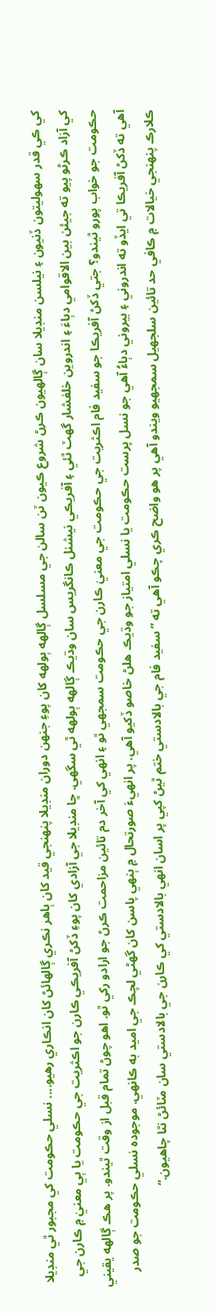کي ڪي قدر سهوليتون ڏنيون ۽ نيلسن منڊيلا سان ڳالهيون ڪرڻ شروع ڪيون ٽن سالن جي مسلسل ڳالهه ٻولهه کان پوءِ جنهن دوران منڊيلا پنهنجي قيد کان ٻاهر نڪري ڳالهائڻ کان انڪاري رهيو.... نسلي حڪومت کي مجبور ٿي منڊيلا کي آزاد ڪرڻو پيو ته جيئن بين الاقوامي دٻاءَ ۽ اندروين خلفشار گهٽ ٿئي ۽ آفريڪي نيشنل ڪانگريس سان وڌيڪ ڳالهه ٻولهه ٿي سگهي. ڇا منڊيلا جي آزادي کان پوءِ ڏکڻ آفريڪي ڪارن جو اڪثريت جي حڪومت يا ٻي معنيٰ ۾ ڪارن جي حڪومت جو خواب پورو ٿيندو؟ جتي ڏکڻ آفريڪا جو سفيد فام اڪثريت جي حڪومت جي معنيٰ ڪارن جي حڪومت سمجهي ٿو ۽ انهي کي آخر دم تائين مزاحمت ڪرڻ جو ارادو رکي ٿو. اهو چوڻ تمام قبل از وقت ٿيندو. پر هڪ ڳالهه يقيني آهي ته ڏکڻ آفريڪا تي ايڏو ته اندروني ۽ بيروني دٻاءُ آهي جو نسل پرست حڪومت يا نسلي امتياز جو وڌيڪ هلڻ خاصو ڏکيو آهي. پر انهيءَ صورتحال ۾ ٻنهي پاسن کان گهڻي لچڪ جي اميد به ڪانهي. موجوده نسلي حڪومت جو صدر ڪلارڪ پنهنجي خيالات ۾ ڪافي حد تائين سلجهيل سمجهيو ويندو آهي پر هو واضح ڪري چڪو آهي ته ”سفيد فام جي بالادستي ختم ٿيڻ کپي پر اسان انهي بالادستي کي ڪارن جي بالادستي سان مٽائڻ نٿا چاهيون.“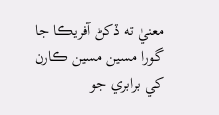معنيٰ ته ڏکڻ آفريڪا جا گورا مسين مسين ڪارن کي برابري جو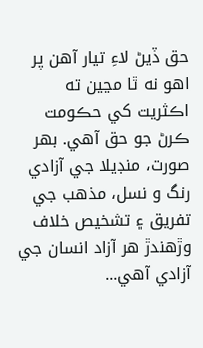حق ڏيڻ لاءِ تيار آهن پر اهو نه ٿا مڃين ته اڪثريت کي حڪومت ڪرڻ جو حق آهي. بهر صورت، منڊيلا جي آزادي رنگ و نسل، مذهب جي تفريق ۽ تشخيص خلاف وڙهندڙ هر آزاد انسان جي آزادي آهي...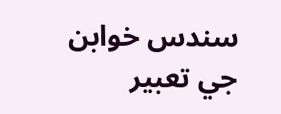سندس خوابن جي تعبير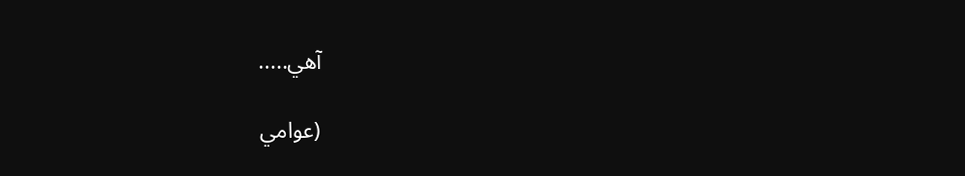آهي.....

(عوامي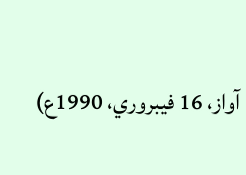آواز، 16 فيبروري، 1990ع)